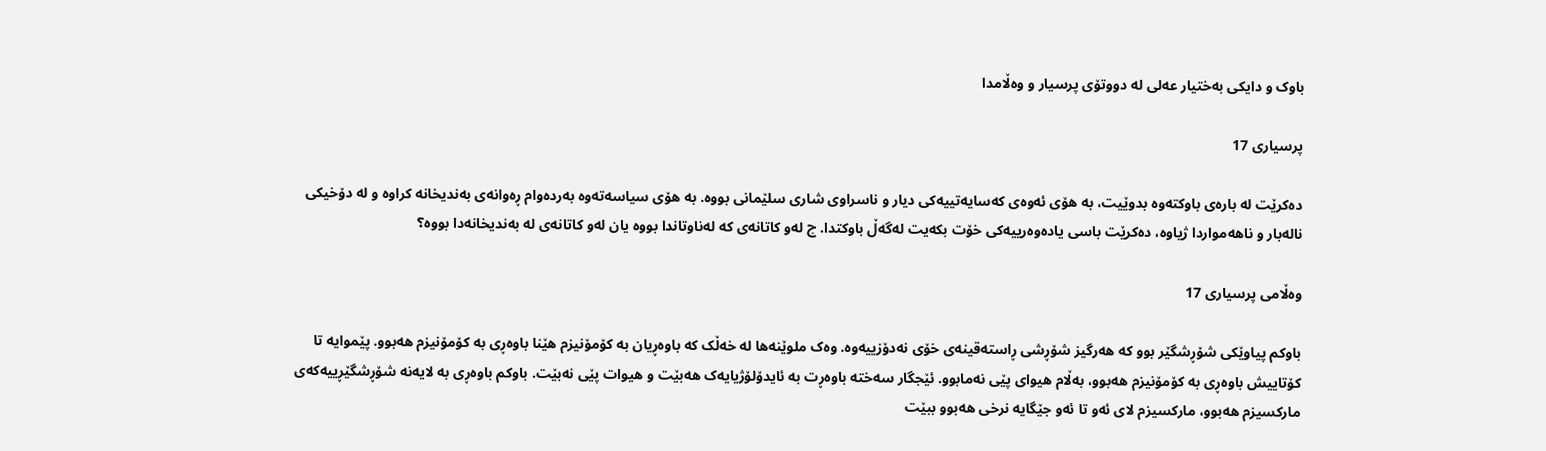باوک و دایکی بەختیار عەلی لە دووتۆی پرسیار و وەڵامدا

پرسیاری 17

دەکرێت لە بارەی باوکتەوە بدوێیت، بە هۆی ئەوەی کەسایەتییەکی دیار و ناسراوی شاری سلێمانی بووە. بە هۆی سیاسەتەوە بەردەوام ڕەوانەی بەندیخانە کراوە و لە دۆخیکی نالەبار و ناهەمواردا ژیاوە، دەکرێت باسی یادەوەرییەکی خۆت بکەیت لەگەڵ باوکتدا. چ لەو کاتانەی کە لەناوتاندا بووە یان لەو کاتانەی لە بەندیخانەدا بووە؟

وەڵامی پرسیاری 17

باوکم پیاوێکی شۆڕشگێر بوو کە هەرگیز شۆڕشی ڕاستەقینەی خۆی نەدۆزییەوە. وەک ملوێنەها لە خەڵک کە باوەڕیان بە کۆمۆنیزم هێنا باوەڕی بە کۆمۆنیزم هەبوو. پێموایە تا کۆتاییش باوەڕی بە کۆمۆنیزم هەبوو، بەڵام هیوای پێی نەمابوو. ئێجگار سەختە باوەڕت بە ئایدۆلۆژیایەک هەبێت و هیوات پێی نەبێت. باوکم باوەڕی بە لایەنە شۆڕشگێڕییەکەی مارکسیزم هەبوو، مارکسیزم لای ئەو تا ئەو جێگایە نرخی هەبوو ببێت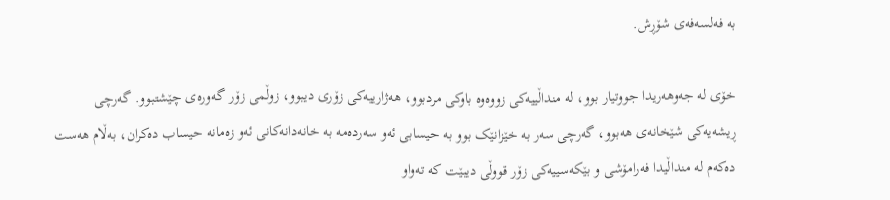بە فەلسەفەی شۆڕش.

خۆی لە جەوهەریدا جووتیار بوو، لە منداڵییەکی زووەوە باوکی مردبوو، هەژارییەکی زۆری دیبوو، زوڵمی زۆر گەورەی چێشتبوو. گەرچی ڕیشەیەکی شێخانەی هەبوو، گەرچی سەر بە خێزانێک بوو بە حیسابی ئەو سەردەمە بە خانەدانەکانی ئەو زەمانە حیساب دەکران، بەڵام هەست دەکەم لە منداڵیدا فەرامۆشی و بێکەسییەکی زۆر قووڵی دیبێت کە تەواو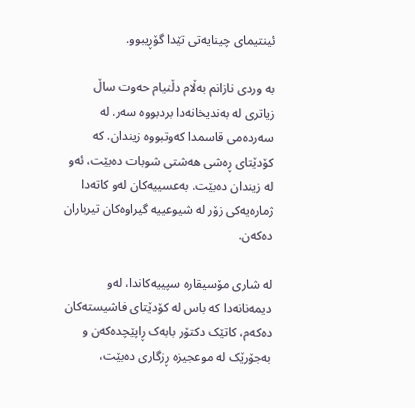ئینتیمای چینایەتی تێدا گۆڕیبوو.

بە وردی نازانم بەڵام دڵنیام حەوت ساڵ زیاتری لە بەندیخانەدا بردبووە سەر. لە سەردەمی قاسمدا کەوتبووە زیندان. کە کۆدێتای ڕەشی هەشتی شوبات دەبێت، ئەو لە زیندان دەبێت. بەعسییەکان لەو کاتەدا ژمارەیەکی زۆر لە شیوعییە گیراوەکان تیرباران دەکەن.

لە شاری مۆسیقارە سپییەکاندا، لەو دیمەنانەدا کە باس لە کۆدێتای فاشیستەکان دەکەم، کاتێک دکتۆر بابەک ڕاپێچدەکەن و بەجۆرێک لە موعجیزە ڕزگاری دەبێت،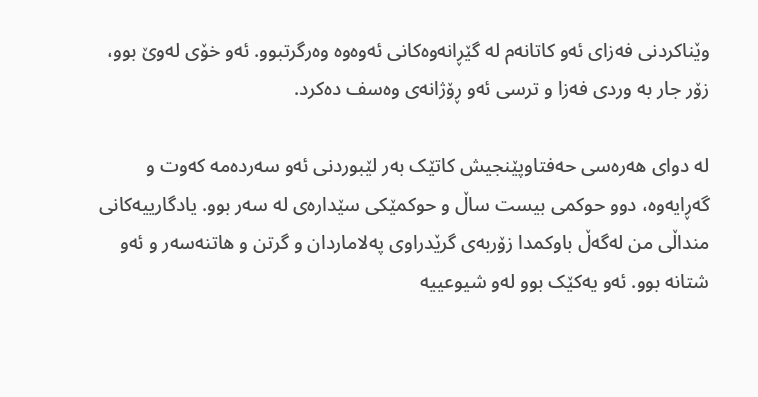وێناکردنی فەزای ئەو کاتانەم لە گێڕانەوەکانی ئەوەوە وەرگرتبوو. ئەو خۆی لەوێ بوو، زۆر جار بە وردی فەزا و ترسی ئەو ڕۆژانەی وەسف دەکرد.

لە دوای هەرەسی حەفتاوپێنجیش کاتێک بەر لێبوردنی ئەو سەردەمە کەوت و گەڕایەوە، دوو حوکمی بیست ساڵ و حوکمێکی سێدارەی لە سەر بوو. یادگارییەکانی منداڵی من لەگەڵ باوکمدا زۆربەی گرێدراوی پەلاماردان و گرتن و هاتنەسەر و ئەو شتانە بوو. ئەو یەکێک بوو لەو شیوعییە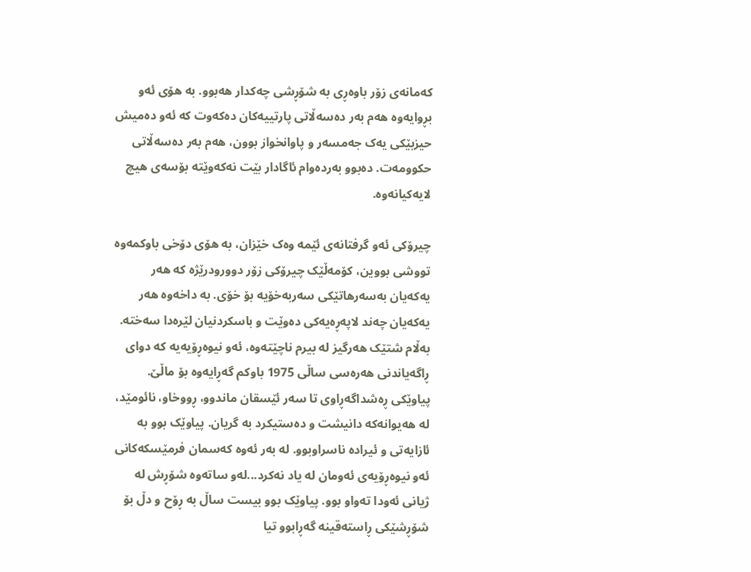کەمانەی زۆر باوەڕی بە شۆڕشی چەکدار هەبوو. بە هۆی ئەو بڕوایەوە هەم بەر دەسەڵاتی پارتییەکان دەکەوت کە ئەو دەمیش حیزبێکی یەک جەمسەر و پاوانخواز بوون، هەم بەر دەسەڵاتی حکوومەت. دەبوو بەردەوام ئاگادار بێت نەکەوێتە بۆسەی هیچ لایەکیانەوە.

چیرۆکی ئەو گرفتانەی ئێمە وەک خێزان، بە هۆی دۆخی باوکمەوە تووشی بووین، کۆمەڵێک چیرۆکی زۆر دوورودرێژە کە هەر یەکەیان بەسەرهاتێکی سەربەخۆیە بۆ خۆی. بە داخەوە هەر یەکەیان چەند لاپەڕەیەکی دەوێت و باسکردنیان لێرەدا سەختە. بەڵام شتێک هەرگیز لە بیرم ناچێتەوە، ئەو نیوەڕۆیەیە کە دوای ڕاگەیاندنی هەرەسی ساڵی 1975 باوکم گەڕایەوە بۆ ماڵێ. پیاوێکی ڕەشداگەڕاوی تا سەر ئێسقان ماندوو، ڕووخاو، نائومێد، لە هەیوانەکە دانیشت و دەستیکرد بە گریان. پیاوێک بوو بە ئازایەتی و ئیرادە ناسراوبوو. لە بەر ئەوە کەسمان فرمێسکەکانی ئەو نیوەڕۆیەی ئەومان لە یاد نەکرد...لەو ساتەوە شۆڕش لە ژیانی ئەودا تەواو بوو. پیاوێک بوو بیست ساڵ بە ڕۆح و دڵ بۆ شۆڕشێکی ڕاستەقینە گەڕابوو تیا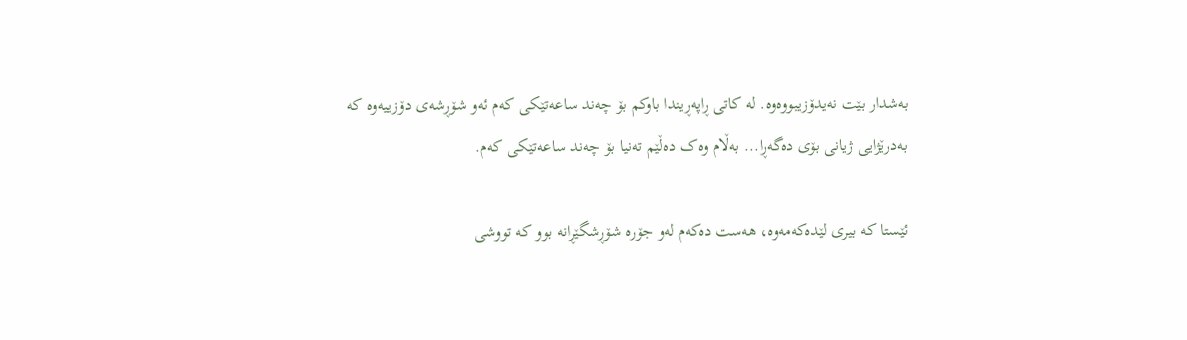بەشدار بێت نەیدۆزیبووەوە. لە کاتی ڕاپەڕیندا باوکم بۆ چەند ساعەتێکی کەم ئەو شۆڕشەی دۆزییەوە کە بەدرێژایی ژیانی بۆی دەگەڕا... بەڵام وەک دەڵێم تەنیا بۆ چەند ساعەتێکی کەم.

ئێستا کە بیری لێدەکەمەوە، هەست دەکەم لەو جۆرە شۆڕشگێڕانە بوو کە تووشی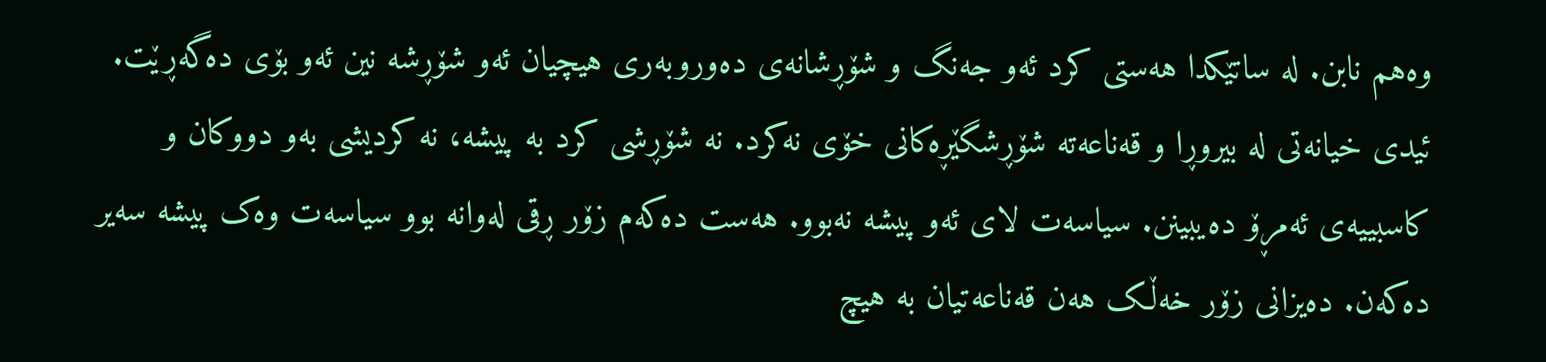وەهم نابن. لە ساتێکدا هەستی کرد ئەو جەنگ و شۆڕشانەی دەوروبەری هیچیان ئەو شۆڕشە نین ئەو بۆی دەگەڕێت. ئیدی خیانەتی لە بیروڕا و قەناعەتە شۆڕشگێڕەکانی خۆی نەکرد. نە شۆڕشی کرد بە پیشە، نە کردیشی بەو دووکان و کاسبییەی ئەمڕۆ دەیبینن. سیاسەت لای ئەو پیشە نەبوو. هەست دەکەم زۆر ڕقی لەوانە بوو سیاسەت وەک پیشە سەیر دەکەن. دەیزانی زۆر خەڵک هەن قەناعەتیان بە هیچ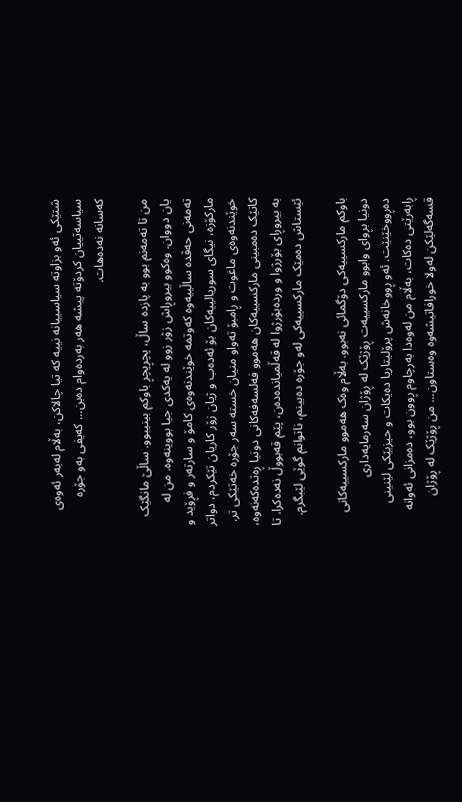شتێکی ئەو بزاوتە سیاسییانە نییە کە تیا چالاکن، بەڵام لەبەر ئەوەی سیاسەتییان کردۆتە پیشە هەر بەردەوام دەبن... کەیفی بەو جۆرە کەسانە نەدەهات.

من تا تەمەنم بوو بە پازدە ساڵ، پچڕپچڕ باوکم بینیبوو. ساڵێ مانگێک یان دووان. وەکوو بیروڕاش زۆر زوو لە یەکدی جیا بووینەوە. من لە تەمەنی حەڤدە ساڵییەوە کەوتمە خوێندنەوەی کامۆ و سارتەر و فڕۆید و مارکۆزە، نیگای سوریالییەکان بۆ ئەدەب و ژیان زۆر کاریان تێکردم، دواتر خوێندنەوەی ماغوت و ڕامبۆ تەواو منیان خستە سەر جۆرە خەتێکی تر. کاتێک دەمبینی مارکسییەکان هەموو فەلسەفەکانی دونیا ڕەتدەکەنەوە، بە بیروڕای بۆرژوا و وردەبۆرژوا لە قەڵمیاندەدەن، پێم قەبووڵ نەدەکرا. تا ئێستاش دەمێک مارکسییەکی لەو جۆرە دەبینم، ناتوانم گوێی لێبگرم.

باوکم مارکسییەکی دۆگمائی نەبوو. بەڵام وەک هەموو مارکسییەکانی دونیا بڕوای وابوو مارکسییەت ڕۆژێک لە ڕۆژان سەرمایەداری دەڕووخێنێت. ئەو ڕووخانەش پرۆلیتاریا دەیکات و حیزبێکی لێنینی ڕابەرێتی دەکات، بەڵام من لەوەدا بەرچاوم ڕوون بوو، دەمزانی ئەوانە قسەگەلێکن لەولا خورافاتیشەوە وەستاون... من ڕۆژێک لە ڕۆژان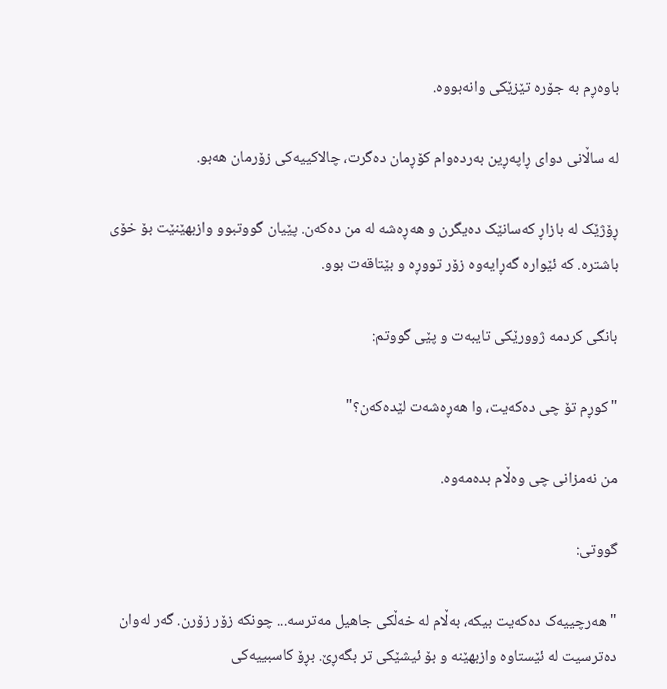باوەڕم بە جۆرە تێزێکی وانەبووە.

لە ساڵانی دوای ڕاپەڕین بەردەوام کۆڕمان دەگرت، چالاکییەکی زۆرمان هەبو.

ڕۆژێک لە بازاڕ کەسانێک دەیگرن و هەڕەشە لە من دەکەن. پێیان گووتبوو وازبهێنێت بۆ خۆی باشترە. کە ئێوارە گەڕایەوە زۆر تووڕە و بێتاقەت بوو.

بانگی کردمە ژوورێکی تایبەت و پێی گووتم:

"کوڕم تۆ چی دەکەیت، وا هەڕەشەت لێدەکەن؟"

من نەمزانی چی وەڵام بدەمەوە.

گووتی:

"هەرچییەک دەکەیت بیکە، بەڵام لە خەڵکی جاهیل مەترسە... چونکە زۆر زۆرن. گەر لەوان دەترسیت لە ئێستاوە وازبهێنە و بۆ ئیشێکی تر بگەڕێ. بڕۆ کاسبییەکی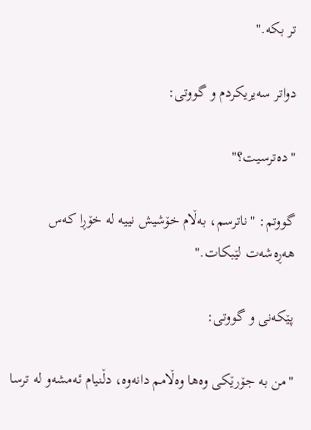تر بکە."

دواتر سەیریکردم و گووتی:

"دەترسیت؟"

گووتم: "ناترسم، بەڵام خۆشیش نییە لە خۆڕا کەس هەڕەشەت لێبکات."

پێکەنی و گووتی:

"من بە جۆرێکی وەها وەڵامم دانەوە، دڵنیام ئەمشەو لە ترسا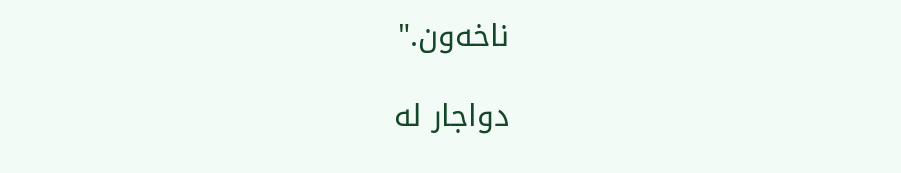ناخەون."

دواجار لە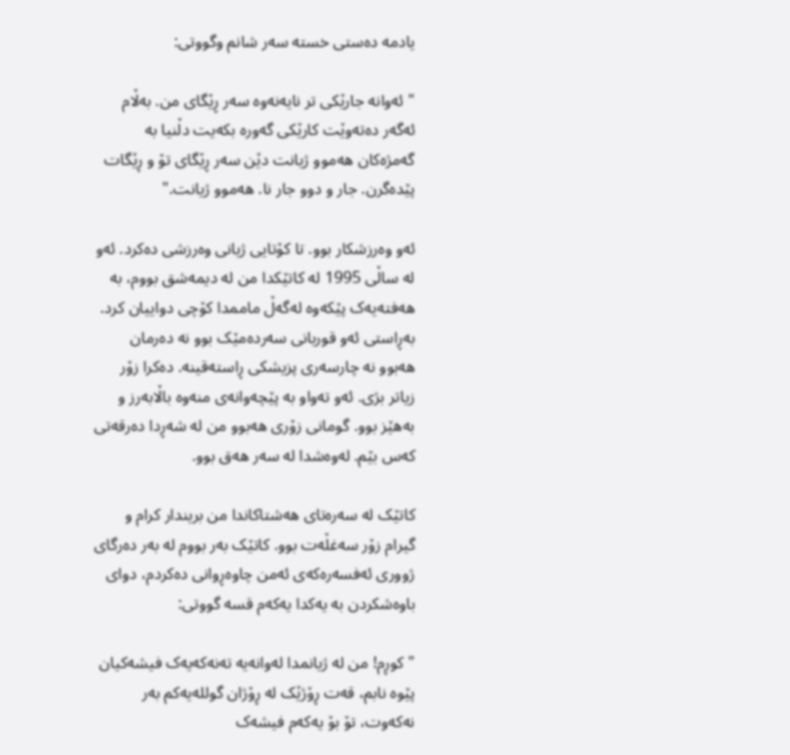یادمە دەستی خستە سەر شانم وگووتی:

" ئەوانە جارێکی تر نایەنەوە سەر ڕێگای من. بەڵام ئەگەر دەتەوێت کارێکی گەورە بکەیت دڵنیا بە گەمژەکان هەموو ژیانت دێن سەر ڕێگای تۆ و ڕێگات پێدەگرن. جار و دوو جار نا. هەموو ژیانت."

ئەو وەرزشکار بوو. تا کۆتایی ژیانی وەرزشی دەکرد. ئەو لە ساڵی 1995 لە کاتێکدا من لە دیمەشق بووم، بە هەفتەیەک پێکەوە لەگەڵ ماممدا کۆچی دواییان کرد. بەڕاستی ئەو قوربانی سەردەمێک بوو نە دەرمان هەبوو نە چارسەری پزیشکی ڕاستەقینە. دەکرا زۆر زیاتر بژی. ئەو تەواو بە پێچەوانەی منەوە باڵابەرز و بەهێز بوو. گومانی زۆری هەبوو من لە شەڕدا دەرقەتی کەس بێم. لەوەشدا لە سەر هەق بوو.

کاتێک لە سەرەتای هەشتاکاندا من بریندار کرام و گیرام زۆر سەغڵەت بوو. کاتێک بەر بووم لە بەر دەرگای ژووری ئەفسەرەکەی ئەمن چاوەڕوانی دەکردم، دوای باوەشکردن بە یەکدا یەکەم قسە گووتی:

" کوڕم! من لە ژیانمدا لەوانەیە تەنەکەیەک فیشەکیان پێوە نابم، قەت ڕۆژێک لە ڕۆژان گوللەیەکم بەر نەکەوت، تۆ بۆ یەکەم فیشەک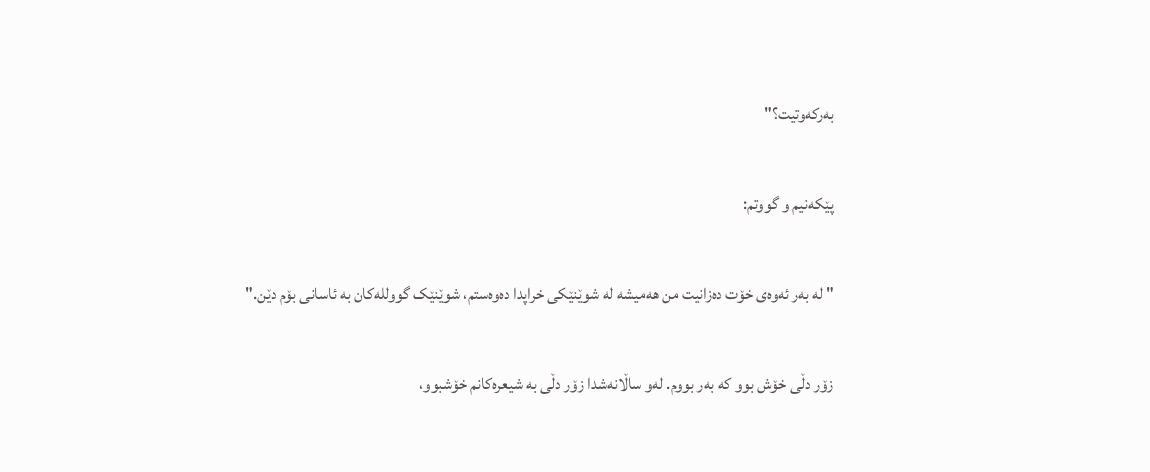بەرکەوتیت؟"

پێکەنیم و گووتم:

" لە بەر ئەوەی خۆت دەزانیت من هەمیشە لە شوێنێکی خراپدا دەوەستم، شوێنێک گووللەکان بە ئاسانی بۆم دێن."

زۆر دڵی خۆش بوو کە بەر بووم. لەو ساڵانەشدا زۆر دڵی بە شیعرەکانم خۆشبوو،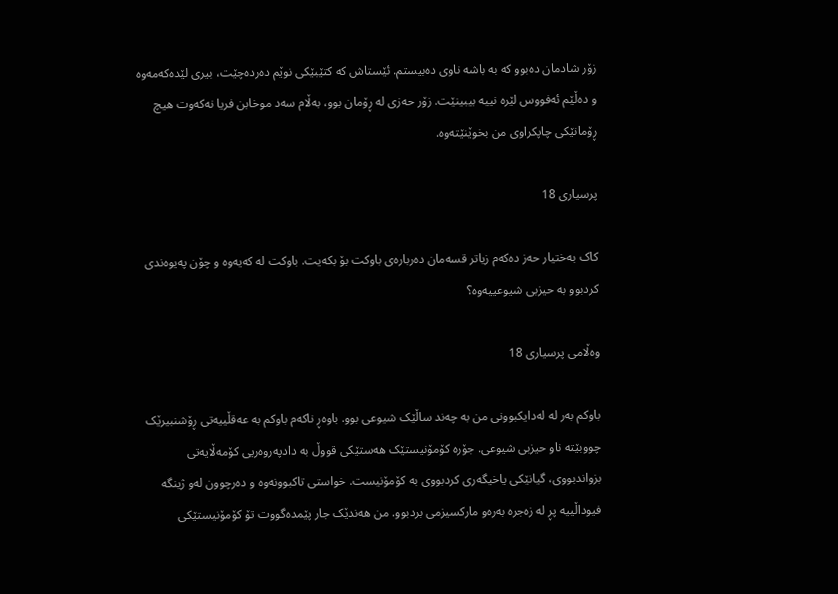زۆر شادمان دەبوو کە بە باشە ناوی دەبیستم. ئێستاش کە کتێبێکی نوێم دەردەچێت، بیری لێدەکەمەوە و دەڵێم ئەفووس لێرە نییە بیبینێت. زۆر حەزی لە ڕۆمان بوو، بەڵام سەد موخابن فریا نەکەوت هیچ ڕۆمانێکی چاپکراوی من بخوێنێتەوە.

پرسیاری 18

کاک بەختیار حەز دەکەم زیاتر قسەمان دەربارەی باوکت بۆ بکەیت. باوکت لە کەیەوە و چۆن پەیوەندی کردبوو بە حیزبی شیوعییەوە؟

وەڵامی پرسیاری 18

باوکم بەر لە لەدایکبوونی من بە چەند ساڵێک شیوعی بوو. باوەڕ ناکەم باوکم بە عەقڵییەتی ڕۆشنبیرێک چووبێتە ناو حیزبی شیوعی. جۆرە کۆمۆنیستێک هەستێکی قووڵ بە دادپەروەریی کۆمەڵایەتی بزواندبووی، گیانێکی یاخیگەری کردبووی بە کۆمۆنیست. خواستی تاکبوونەوە و دەرچوون لەو ژینگە فیوداڵییە پڕ لە زەجرە بەرەو مارکسیزمی بردبوو. من هەندێک جار پێمدەگووت تۆ کۆمۆنیستێکی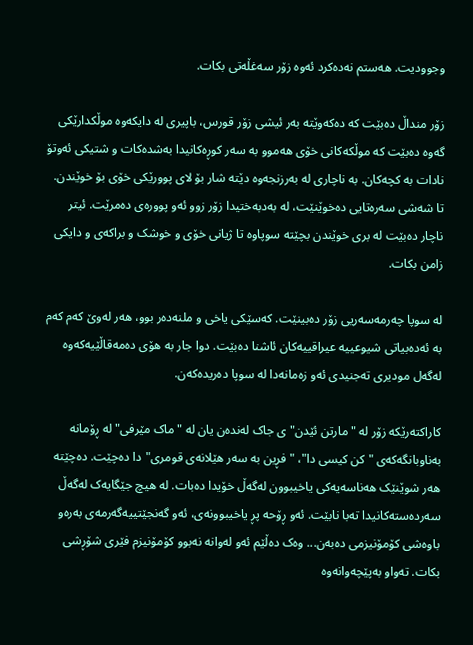وجوودیت. هەستم نەدەکرد ئەوە زۆر سەغڵەتی بکات.

زۆر منداڵ دەبێت کە دەکەوێتە بەر ئیشی زۆر قورس، باپیری لە دایکەوە موڵکدارێکی گەوە دەبێت کە موڵکەکانی خۆی هەموو بە سەر کوڕەکانیدا بەشدەکات و شتیکی ئەوتۆ نادات بە کچەکان. بە ناچاری لە بەرزنجەوە دێتە شار بۆ لای پوورێکی خۆی بۆ خوێندن. تا شەشی سەرەتایی دەخوێنێت، لە بەدبەختیدا زۆر زوو ئەو پوورەی دەمرێت. ئیتر ناچار دەبێت لە بری خوێندن بچێتە سوپاوە تا ژیانی خۆی و خوشک و براکەی و دایکی زامن بکات.

لە سوپا چەرمەسەریی زۆر دەبینێت. کەسێکی یاخی و ملنەدەر بوو، هەر لەوێ کەم کەم بە ئەدەبیاتی شيوعييە عيراقييەكان ئاشنا دەبێت. دوا جار بە هۆی دەمەقاڵێیەکەوە لەگەل مودیری تەجنیدی ئەو زەمانەدا لە سوپا دەریدەکەن.

کاراکتەرێكە زۆر لە "مارتن ئێدن" ی جاک لەندەن یان لە "ماک مێرفی" لە ڕۆمانە بەناوبانگەکەی "کن کیسی دا"، "فڕین بە سەر هێلانەی قومری"دا دەچێت. دەچێتە هەر شوێنێک هەناسەیەکی یاخیبوون لەگەڵ خۆيدا دەبات. لە هیچ جێگایەک لەگەڵ سەردەستەکانیدا تەبا نابێت. ئەو ڕۆحە پڕ یاخیبوونەی، ئەو گەنجێتییەگەرمەی بەرەو باوەشی کۆمۆنیزمی دەبەن... وەک دەڵێم ئەو لەوانە نەبوو کۆمۆنیزم فێری شۆڕشی بکات. تەواو بەپێچەوانەوە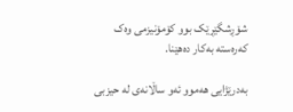شۆڕشگێڕێک بوو کۆمۆنیزمی وەک کەرەستە بەکار دەهێنا.

بەدرێژایی هەموو ئەو ساڵانەى لە حيزبى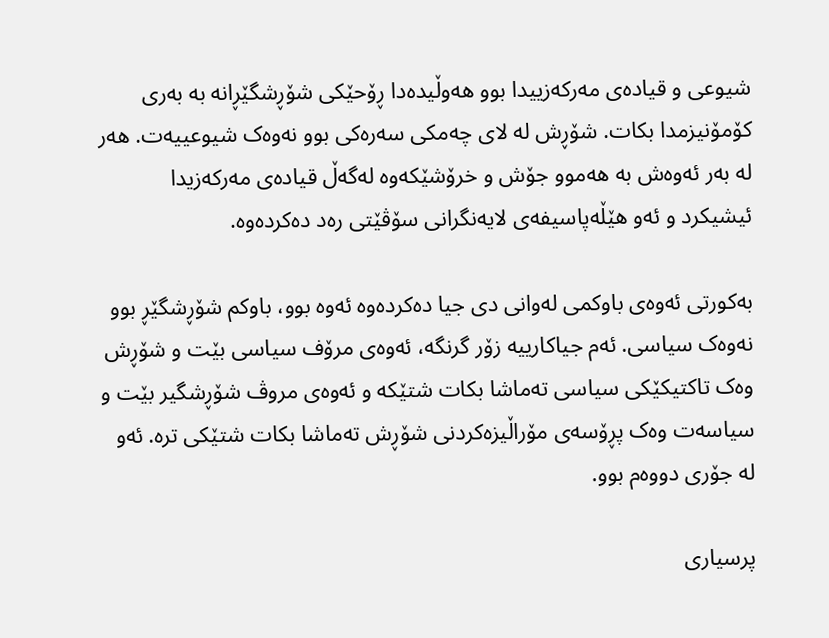شیوعی و قيادەی مەرکەزییدا بوو هەوڵیدەدا ڕۆحێکی شۆڕشگێڕانە بە بەری كۆمۆنيزمدا بكات. شۆڕش لە لای چەمکی سەرەکی بوو نەوەک شیوعییەت. هەر لە بەر ئەوەش بە هەموو جۆش و خرۆشێكەوە لەگەڵ قیادەی مەرکەزیدا ئیشیكرد و ئەو هێڵەپاسیفەی لایەنگرانی سۆڤێتی رەد دەکردەوه.

بەکورتی ئەوەی باوكمى لەوانی دی جیا دەکردەوە ئەوە بوو، باوکم شۆڕشگێڕ بوو نەوەک سیاسی. ئەم جیاکارییە زۆر گرنگە، ئەوەی مرۆف سیاسی بێت و شۆڕش وەک تاکتیکێکی سیاسی تەماشا بکات شتێکە و ئەوەی مروڤ شۆڕشگیر بێت و سیاسەت وەک پڕۆسەی مۆراڵیزەکردنی شۆڕش تەماشا بكات شتێکی تره. ئەو لە جۆری دووەم بوو.

پرسیاری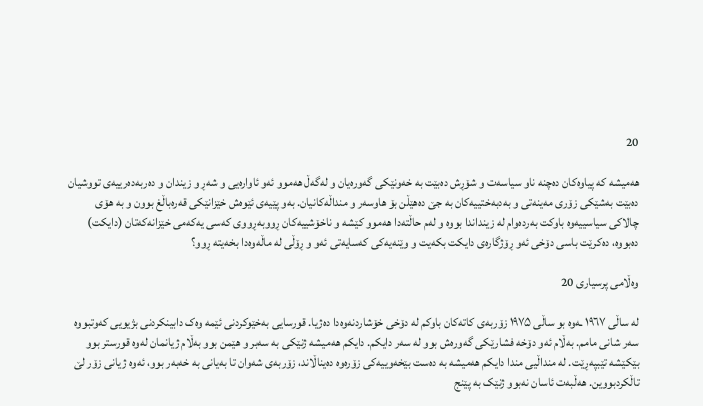20

هەمیشە کە پیاوەکان دەچنە ناو سیاسەت و شۆڕش دەبێت بە خەونێکی گەورەیان و لەگەڵ هەموو ئەو ئاوارەیی و شەڕ و زیندان و دەربەدەرییەی تووشیان دەبێت بەشێکی زۆری مەینەتی و بەدبەختییەکان بە جێ دەهێڵن بۆ هاوسەر و منداڵەکانیان. بەو پێیەی ئێوەش خێزانێکی قەرەباڵغ بوون و بە هۆی چالاکی سیاسییەوە باوکت بەردەوام لە زینداندا بووە و لەم حاڵتەدا هەموو كێشە و ناخۆشییەکان ڕووبەڕووی کەسی یەکەمی خێزانەکەتان (دایکت) دەبووه، دەکرێت باسی دۆخی ئەو ڕۆژگارەی دایکت بکەیت و وێنەیەکی کەسایەتی ئەو و ڕۆڵی لە ماڵەوەدا بخەیتە ڕوو؟

وەڵامی پرسیاری 20

لە ساڵى ١٩٦٧ ـەوە بو ساڵى ۱۹۷۵ زۆربەی کاتەکان باوكم لە دۆخى خۆشاردنەوەدا دەژیا. قورسایی بەخێوکردنی ئێمە وەک دابینکردنی بژیویی کەوتبووە سەر شانی مامم. بەڵام ئەو دۆخە فشارێکی گەورەش بوو لە سەر دایكم. دايكم هەمیشە ژنێکی بە سەبر و هێمن بوو بەڵام ژیانمان لەوە قورستر بوو بێكێشە تێبپەڕێت. لە منداڵیی مندا دایکم هەمیشە بە دەست بێخەوییەکی زۆرەوە دەیناڵاند، زۆربەی شەوان تا بەیانی بە خەبەر بوو، ئەوە ژیانی زۆر لێ تاڵكردبووین. هەڵبەت ئاسان نەبوو ژنێک بە پێنج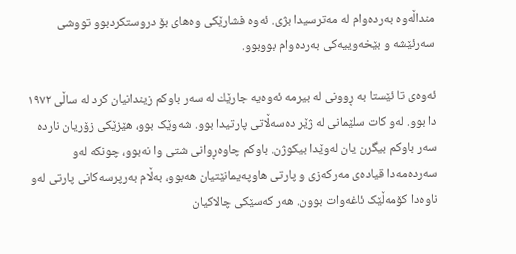منداڵەوە بەردەوام لە مەترسیدا بژی. ئەوە فشارێکی وەهای بۆ دروستکردبوو تووشی سەرئێشە و بێخەوییەکی بەردەوام بووبوو.

ئەوەی تا ئێستا بە ڕوونی لە بیرمە ئەوەيە جارێك لە سەر باوكم زیندانیان کرد لە ساڵی ۱۹۷۲ دا بوو. لەو كات سلێمانی لە ژێر دەسەڵاتی پارتیدا بوو. شەوێک بوو، هێزێکی زۆریان ناردە سەر باوكم بيگرن يان لەوێدا بیكوژن. باوکم چاوەڕوانی شتی وا نەبوو، چونکە لەو سەردەمەدا قیادەی مەرکەزی و پارتی هاوپەیمانێتیان هەبوو، بەڵام بەرپرسەکانی پارتی لەو ناوەدا کۆمەڵێک ئاغەوات بوون. هەر کەسێکی چالاکیان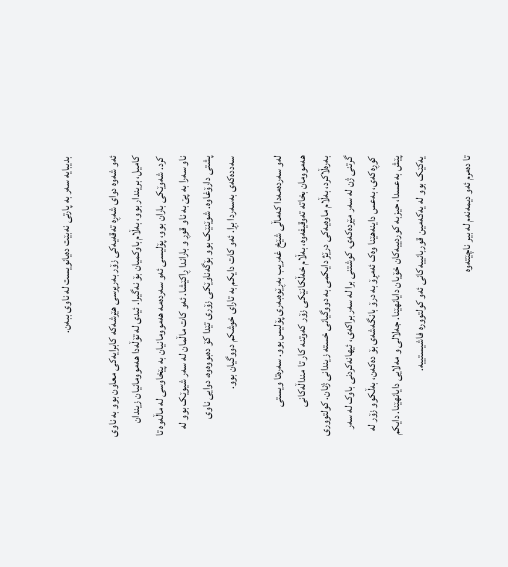بدیبایە سەر بە پارتی نەبێت دەیانویست لە ناوی ببەن.

ئەو شەوە دوای شەڕە تەقەیەکی زۆر بەرپرسی هێرشەکە کابرایەکی معاون بوو بە ناوی کامیل، بریندار بوو، بەڵام باوکمیان بۆ نەگیرا. ئیدی لە تۆڵەدا هەموومانیان زیندان کرد. شەوێکی باران بوو، پۆلیسی ئەو سەردەمە هەموومانیان بە پێخاوسی لە ماڵەوە تا ناو سەرا بە پێ بە ناو قوڕ و باراندا ڕاکێشا. ئەو كات ماڵمان لە سەر شیوێک بوو لە پشتی دارۆغاوە. شوێنێک بوو بۆگەناوێکی زۆری تێدا کۆ دەبووەوه، دوایی ناوی سەددەکەی بەسەردا بڕا. ئەو کات دایکم بە تارای خوشکم دووگیان بوو.

لەو سەردەمەدا کەماڵی شێخ غەریب بەڕێوەبەری پۆلیس بوو. سەرەتا ویستی هەموومان بخاتە تەوقیفەوە، بەڵام خەڵکانێکی زۆر کەوتنە کار تا منداڵەکانی بەرەڵاکرد، بەڵام ماوەیەکی درێژ دایکمی بە دووگیانی خستە زیندانی ژنان. کولتووری گرتنی ژن لە سەر مێردەکەی، کوشتنی برا لە سەر براکەی، ئیهانەکردنی باوک لە سەر کوڕەکەی، بەعس داینەهێنا وەک ئەمڕۆ بە درۆ بانگەشەی بۆ دەکەن، بەڵکوو زۆر لە پێش بەعسدا، حيزبە كوردييەكان خۆیان دایانهێنا. جەلالی و مەلایی دایانهێنا. دایکم یەکێک بوو لە یەکەمین قوربانییەکانی ئەو کولتوورە فاشيستييه.

تا دەمرم ئەو دیمەنەم لە بیر ناچێتەوە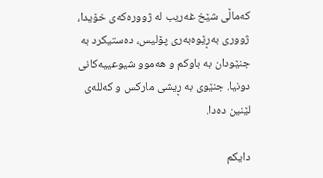کەماڵی شێخ غەریب لە ژوورەکەی خۆیدا، ژووری بەڕێوەبەری پۆلیس، دەستیکرد بە جنێودان بە باوکم و هەموو شیوعیيەكانی دونیا. جنێوی بە ڕیشی مارکس و کەللەی لێنین دەدا.

دایکم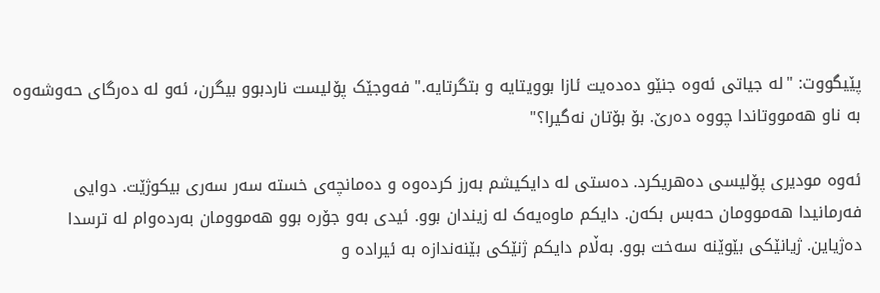پێیگووت: "لە جیاتی ئەوە جنێو دەدەیت ئازا بوویتایە و بتگرتایە." فەوجێک پۆلیست ناردبوو بیگرن، ئەو لە دەرگای حەوشەوە بە ناو هەمووتاندا چووە دەرێ. بۆ بۆتان نەگیرا؟"

ئەوە مودیری پۆلیسی دەهریکرد. دەستی لە دایکیشم بەرز کردەوە و دەمانچەی خستە سەر سەری بیکوژێت. دوایی فەرمانیدا هەموومان حەبس بكەن. دایکم ماوەیەک لە زیندان بوو. ئیدی بەو جۆرە بوو هەموومان بەردەوام لە ترسدا دەژیاین. ژیانێکی بێوێنە سەخت بوو. بەڵام دایکم ژنێکی بێنەندازە بە ئیرادە و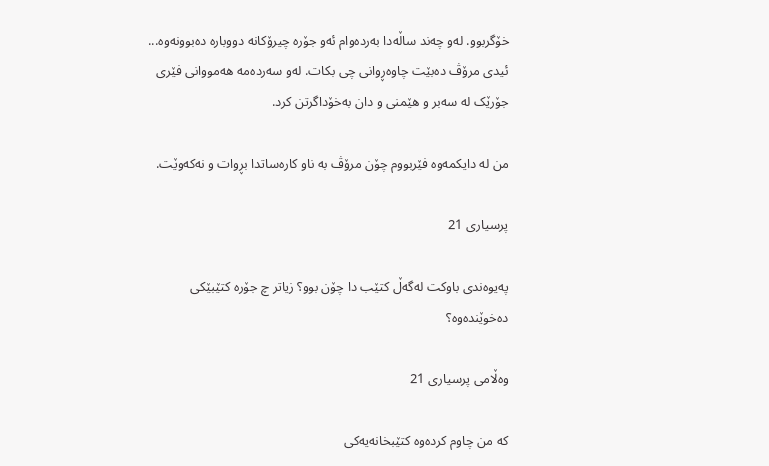خۆگربوو. لەو چەند ساڵەدا بەردەوام ئەو جۆرە چیرۆکانە دووبارە دەبوونەوه... ئیدی مرۆڤ دەبێت چاوەڕوانی چی بکات. لەو سەردەمە هەمووانی فێری جۆرێک لە سەبر و هێمنی و دان بەخۆداگرتن کرد.

من لە دايكمەوە فێربووم چۆن مرۆڤ بە ناو کارەساتدا بڕوات و نەکەوێت.

پرسیاری 21

پەیوەندی باوکت لەگەڵ کتێب دا چۆن بوو؟ زیاتر چ جۆرە کتێبێکی دەخوێندەوە؟

وەڵامی پرسیاری 21

کە من چاوم کردەوە کتێبخانەیەکی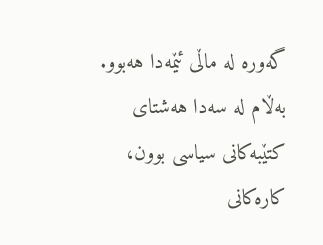گەورە لە ماڵی ئێمەدا هەبوو. بەڵام لە سەدا هەشتای کتێبەکانی سیاسی بوون، کارەکانی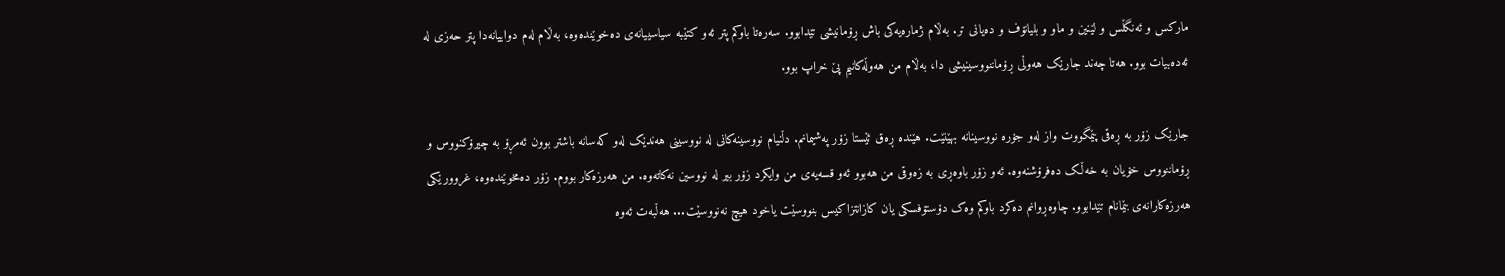مارکس و ئەنگڵس و لێنین و ماو و بلیانۆف و دەیانی تر. بەڵام ژمارەیەکی باش ڕۆمانیشی تێدابوو. سەرەتا باوکم پتر ئەو کتێبە سیاسییانەی دەخوێندەوە، بەڵام لەم دواییانەدا پتر حەزی لە ئەدەبیات بوو. هەتا چەند جارێک هەوڵی ڕۆماننووسینیشی دا، بەڵام من هەوڵەکانیم پێ خراپ بوو.

جارێک زۆر بە ڕەقی پێمگووت واز لەو جۆرە نووسینانە بهێنێت. هێندە ڕەق ئێستا زۆر پەشیمانم. دڵنیام نووسینەکانی لە نووسینی هەندێک لەو کەسانە باشتر بوون ئەمڕۆ بە چیرۆکنووس و ڕۆماننووس خۆیان بە خەڵک دەفرۆشنەوه. ئەو زۆر باوەڕی بە زەوقی من هەبوو ئەو قسەیەی من وایکرد زۆر بیر لە نووسين نەکاتەوه. من هەرزەکار بووم. زۆر دەمخوێندەوه، غروورێکی هەرزەکارانەی بێمانام تێدابوو. چاوەڕوانم دەکرد باوکم وەک دۆستۆفسكى يان كازانتزاكيس بنووسێت یاخود هیچ نەنووسێت... هەڵبەت ئەوە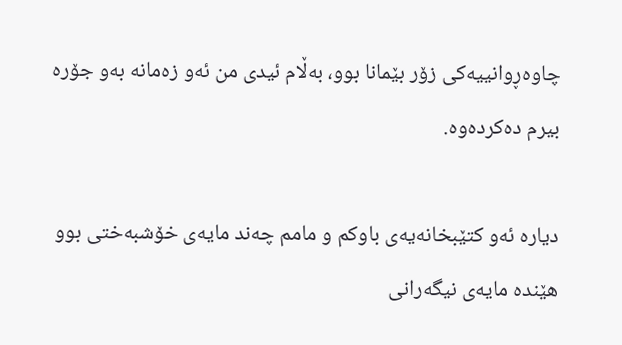چاوەڕوانییەکی زۆر بێمانا بوو، بەڵام ئیدی من ئەو زەمانە بەو جۆرە بیرم دەکردەوە.

دیارە ئەو کتێبخانەیەی باوکم و مامم چەند مایەی خۆشبەختی بوو هێندە مایەی نیگەرانی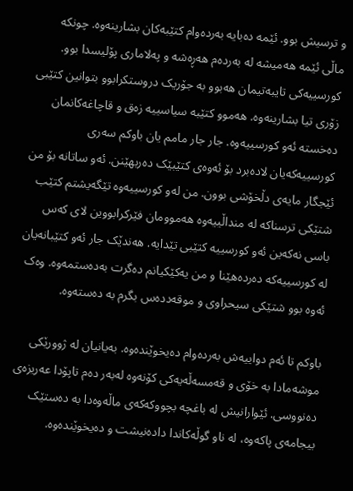و ترسیش بوو. ئێمە دەبایە بەردەوام کتێبەكان بشارينەوە. چونکە ماڵی ئێمە هەمیشە لە بەردەم هەڕەشە و پەلاماری پۆلیسدا بوو. کورسییەکی تایبەتیمان هەبوو بە جۆریک دروستكرابوو بتوانين كتێبى زۆرى تيا بشارینەوە. هەموو کتێبە سیاسییە زەق و قاچاغەکانمان دەخستە ئەو كورسییەوه. جار جار مامم يان باوكم سەری کورسییەکەیان لادەبرد بۆ ئەوەی کتێبێک دەربهێنن. ئەو ساتانە بۆ من ئێجگار مایەی دڵخۆشى بوون. من لەو كورسييەوە تێگەیشتم کتێب شتێکی ترسناكە لە منداڵييەوە هەموومان فێركرابووین لای کەس باسی نەکەین ئەو کورسییە کتێبی تێدایە. هەندێک جار ئەو كتێبانەیان لە كورسییەکە دەردەهێنا و من یەکێکیانم دەگرت بەدەستمەوە. وەک ئەوە بوو شتێكی سیحراوی و موقەددەس بگرم بە دەستەوە.

باوکم تا ئەم دواییەش بەردەوام دەیخوێندەوە. بەیانیان لە ژوورێکی موشەمادا بە خۆی و قەمسەڵەیەکی کۆنەوە لەبەر دەم تاپۆدا عەریزەی دەنووسی. ئێوارانیش لە باغچە بچووکەکەی ماڵەوەدا بە دەستێک بیجامەی پاکەوە، لە ناو گوڵەکاندا دادەنیشت و دەیخوێندەوە.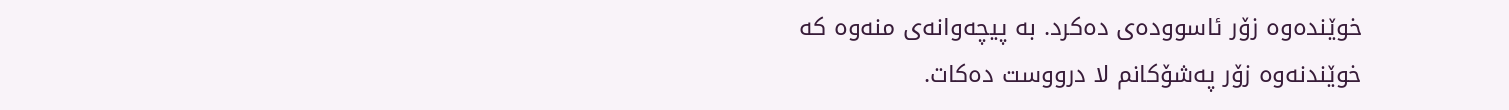خوێندەوە زۆر ئاسوودەی دەکرد. بە پیچەوانەی منەوە کە خوێندنەوە زۆر پەشۆکانم لا درووست دەکات.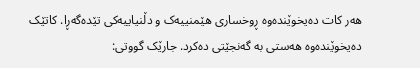هەر کات دەیخوێندەوە ڕوخساری هێمنییەک و دڵنیاییەکی تێدەگەڕا. کاتێک دەیخوێندەوە هەستی بە گەنجێتی دەکرد. جارێک گووتی: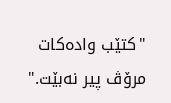"کتێب وادەکات مرۆڤ پیر نەبێت."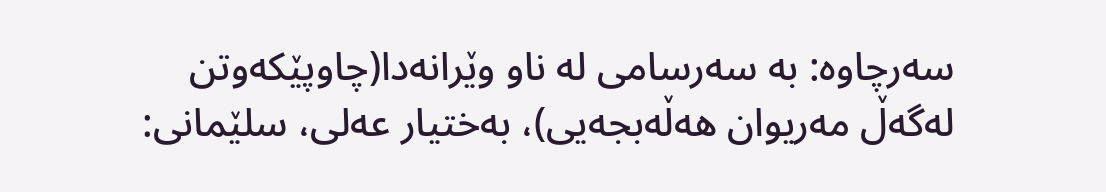سەرچاوە: بە سەرسامی لە ناو وێرانەدا(چاوپێکەوتن لەگەڵ مەریوان هەڵەبجەیی)، بەختیار عەلی، سلێمانی: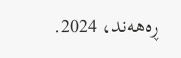ڕەهەند، 2024.